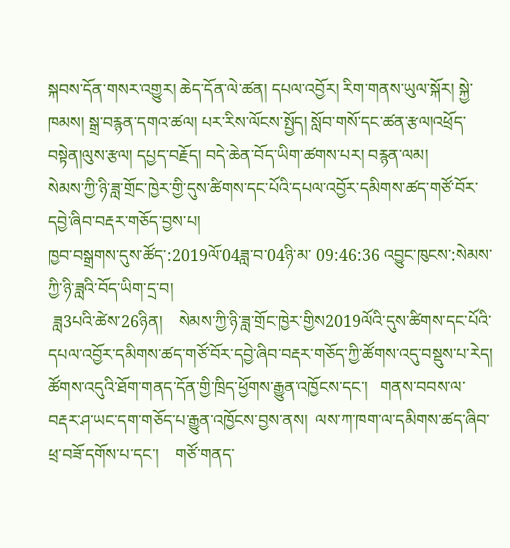སྐབས་དོན་གསར་འགྱུར། ཆེད་དོན་ལེ་ཚན། དཔལ་འབྱོར། རིག་གནས་ཡུལ་སྐོར། སྐྱེ་ཁམས། སྒྲ་བརྙན་དགའ་ཚལ། པར་རིས་ལོངས་སྤྱོད། སློབ་གསོ་དང་ཚན་རྩལ།འཕྲོད་བསྟེན།ལུས་རྩལ། དཔྱད་བརྗོད། བདེ་ཆེན་བོད་ཡིག་ཚགས་པར། བརྙན་ལམ།
སེམས་ཀྱི་ཉི་ཟླ་གྲོང་ཁྱེར་གྱི་དུས་ཚིགས་དང་པོའི་དཔལ་འབྱོར་དམིགས་ཚད་གཙོ་བོར་དབྱེ་ཞིབ་བརྡར་གཅོད་བྱས་པ།
ཁྱབ་བསྒྲགས་དུས་ཚོད་:2019ལོ་04ཟླ་བ་04ཉི་མ་ 09:46:36 འབྱུང་ཁུངས་:སེམས་ཀྱི་ཉི་ཟླའི་བོད་ཡིག་དྲ་བ།
 ཟླ3པའི་ཚེས་26ཉིན།    སེམས་ཀྱི་ཉི་ཟླ་གྲོང་ཁྱེར་གྱིས2019ལོའི་དུས་ཚིགས་དང་པོའི་དཔལ་འབྱོར་དམིགས་ཚད་གཙོ་བོར་དབྱེ་ཞིབ་བརྡར་གཅོད་ཀྱི་ཚོགས་འདུ་བསྡུས་པ་རེད།     ཚོགས་འདུའི་ཐོག་གནད་དོན་གྱི་ཁྲིད་ཕྱོགས་རྒྱུན་འཁྱོངས་དང་།   གནས་བབས་ལ་བརྡར་ཤ་ཡང་དག་གཅོད་པ་རྒྱུན་འཁྱོངས་བྱས་ནས།  ལས་ཀ་ཁག་ལ་དམིགས་ཚད་ཞིབ་ཕྲ་བཟོ་དགོས་པ་དང་།    གཙོ་གནད་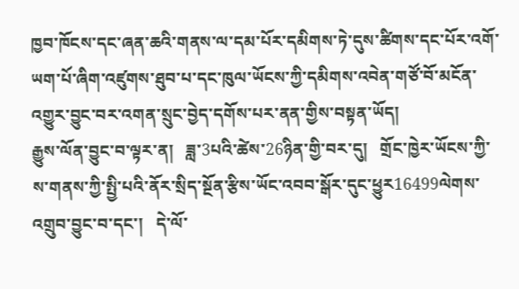ཁྱབ་ཁོངས་དང་ཞན་ཆའི་གནས་ལ་དམ་པོར་དམིགས་ཏེ་དུས་ཚིགས་དང་པོར་འགོ་ཡག་པོ་ཞིག་འཛུགས་ཐུབ་པ་དང་ཁུལ་ཡོངས་ཀྱི་དམིགས་འབེན་གཙོ་བོ་མངོན་འགྱུར་བྱུང་བར་འགན་སྲུང་བྱེད་དགོས་པར་ནན་གྱིས་བསྟན་ཡོད།
རྒྱུས་ལོན་བྱུང་བ་ལྟར་ན།   ཟླ་3པའི་ཚེས་26ཉིན་གྱི་བར་དུ།   གྲོང་ཁྱེར་ཡོངས་ཀྱི་ས་གནས་ཀྱི་སྤྱི་པའི་ནོར་སྲིད་སྔོན་རྩིས་ཡོང་འབབ་སྒོར་དུང་ཕྱུར16499ལེགས་འགྲུབ་བྱུང་བ་དང་།   དེ་ལོ་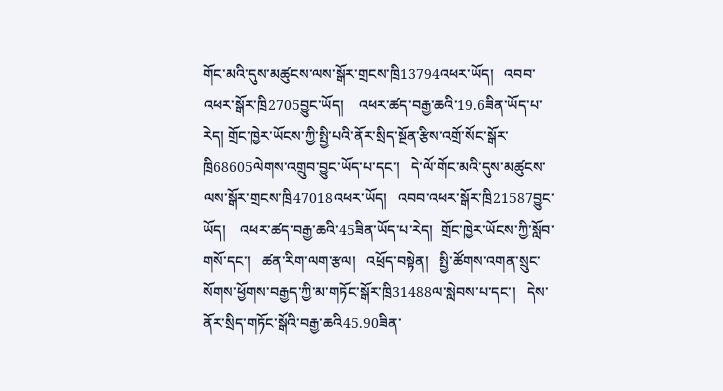གོང་མའི་དུས་མཚུངས་ལས་སྒོར་གྲངས་ཁྲི13794འཕར་ཡོད།   འབབ་འཕར་སྒོར་ཁྲི2705བྱུང་ཡོད།    འཕར་ཚད་བརྒྱ་ཆའི་19.6ཟིན་ཡོད་པ་རེད། གྲོང་ཁྱེར་ཡོངས་ཀྱི་སྤྱི་པའི་ནོཪ་སྲིད་སྔོན་རྩིས་འགྲོ་སོང་སྒོར་ཁྲི68605ལེགས་འགྲུབ་བྱུང་ཡོད་པ་དང་།   དེ་ལོ་གོང་མའི་དུས་མཚུངས་ལས་སྒོར་གྲངས་ཁྲི47018འཕར་ཡོད།   འབབ་འཕར་སྒོར་ཁྲི21587བྱུང་ཡོད།    འཕར་ཚད་བརྒྱ་ཆའི་45ཟིན་ཡོད་པ་རེད།  གྲོང་ཁྱེར་ཡོངས་ཀྱི་སློབ་གསོ་དང་།   ཚན་རིག་ལག་རྩལ།   འཕྲོད་བསྟེན།   སྤྱི་ཚོགས་འགན་སྲུང་སོགས་ཕྱོགས་བརྒྱད་ཀྱི་མ་གཏོང་སྒོར་ཁྲི31488ལ་སླེབས་པ་དང་།   དེས་ནོར་སྲིད་གཏོང་སྒོའི་བརྒྱ་ཆའི45.90ཟིན་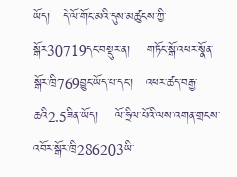ཡོད།   དེ་ལོ་གོང་མའི་དུས་མཚུངས་ཀྱི་སྒོར30719དང་བསྡུར་ན།    གཏོང་སྒོ་འཕར་སྣོན་སྒོར་ཁྲི769བྱུང་ཡོད་པ་དང་།   འཕར་ཚད་བརྒྱ་ཆའི2.5ཟིན་ཡོད།    ལོ་ཧྲིལ་པོའི་ལས་འགན་གྲངས་འབོར་སྒོར་ཁྲི286203ཡི་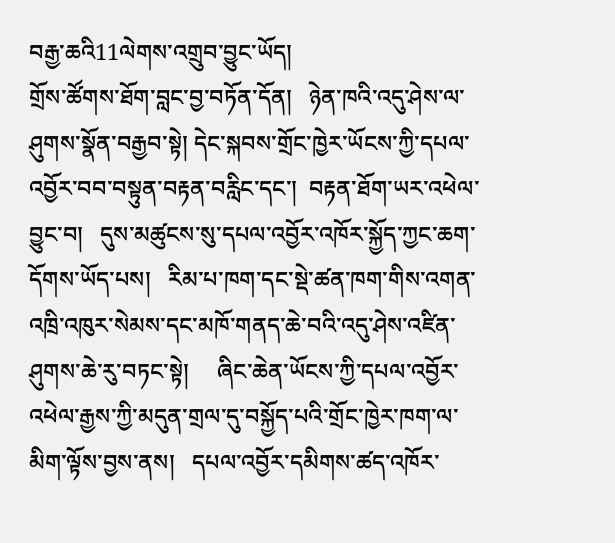བརྒྱ་ཆའི11ལེགས་འགྲུབ་བྱུང་ཡོད།
གྲོས་ཚོགས་ཐོག་བླང་བྱ་བཏོན་དོན།   ཉེན་ཁའི་འདུ་ཤེས་ལ་ཤུགས་སྣོན་བརྒྱབ་སྟེ། དེང་སྐབས་གྲོང་ཁྱེར་ཡོངས་ཀྱི་དཔལ་འབྱོར་བབ་བསྟུན་བརྟན་བརླིང་དང་།  བརྟན་ཐོག་ཡར་འཕེལ་བྱུང་བ།   དུས་མཚུངས་སུ་དཔལ་འབྱོར་འཁོར་སྐྱོད་ཀྱང་ཆག་དོགས་ཡོད་པས།   རིམ་པ་ཁག་དང་སྡེ་ཚན་ཁག་གིས་འགན་འཁྲི་འཁུར་སེམས་དང་མཁོ་གནད་ཆེ་བའི་འདུ་ཤེས་འཛིན་ཤུགས་ཆེ་རུ་བཏང་སྟེ།     ཞིང་ཆེན་ཡོངས་ཀྱི་དཔལ་འབྱོར་འཕེལ་རྒྱས་ཀྱི་མདུན་གྲལ་དུ་བསྐྱོད་པའི་གྲོང་ཁྱེར་ཁག་ལ་མིག་ལྟོས་བྱས་ནས།   དཔལ་འབྱོར་དམིགས་ཚད་འཁོར་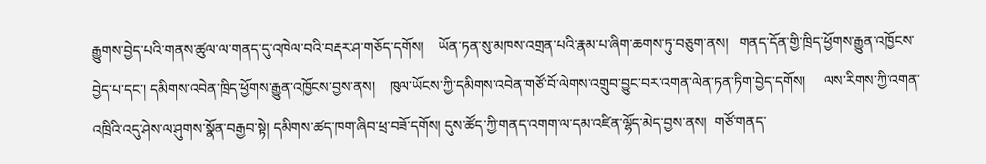རྒྱུགས་བྱེད་པའི་གནས་ཚུལ་ལ་གནད་དུ་འཁེལ་བའི་བརྡར་ཤ་གཅོད་དགོས།    ཡོན་ཏན་སུ་མཁས་འགྲན་པའི་རྣམ་པ་ཞིག་ཆགས་ཏུ་བཅུག་ནས།   གནད་དོན་གྱི་ཁྲིད་ཕྱོགས་རྒྱུན་འཁྱོངས་བྱེད་པ་དང་། དམིགས་འབེན་ཁྲིད་ཕྱོགས་རྒྱུན་འཁྱོངས་བྱས་ནས།    ཁུལ་ཡོངས་ཀྱི་དམིགས་འབེན་གཙོ་བོ་ལེགས་འགྲུབ་བྱུང་བར་འགན་ལེན་ཏན་ཏིག་བྱེད་དགོས།     ལས་རིགས་ཀྱི་འགན་འཁྲིའི་འདུ་ཤེས་ལ་ཤུགས་སྣོན་བརྒྱབ་སྟེ། དམིགས་ཚད་ཁག་ཞིབ་ཕྲ་བཟོ་དགོས། དུས་ཚོད་ཀྱི་གནད་འགག་ལ་དམ་འཛིན་ལྷོད་མེད་བྱས་ནས།  གཙོ་གནད་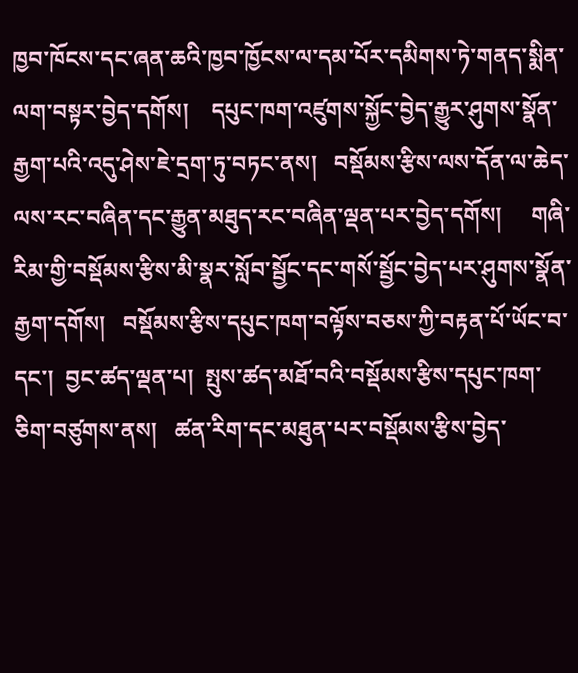ཁྱབ་ཁོངས་དང་ཞན་ཆའི་ཁྱབ་ཁྱོངས་ལ་དམ་པོར་དམིགས་ཏེ་གནད་སྨིན་ལག་བསྟར་བྱེད་དགོས།    དཔུང་ཁག་འཛུགས་སྐྱོང་བྱེད་རྒྱུར་ཤུགས་སྣོན་རྒྱག་པའི་འདུ་ཤེས་ཇེ་དྲག་ཏུ་བཏང་ནས།   བསྡོམས་རྩིས་ལས་དོན་ལ་ཆེད་ལས་རང་བཞིན་དང་རྒྱུན་མཐུད་རང་བཞིན་ལྡན་པར་བྱེད་དགོས།     གཞི་རིམ་གྱི་བསྡོམས་རྩིས་མི་སྣར་སློབ་སྦྱོང་དང་གསོ་སྦྱོང་བྱེད་པར་ཤུགས་སྣོན་རྒྱག་དགོས།   བསྡོམས་རྩིས་དཔུང་ཁག་བལྟོས་བཅས་ཀྱི་བརྟན་པོ་ཡོང་བ་དང་།  བྱང་ཚད་ལྡན་པ།  སྤུས་ཚད་མཐོ་བའི་བསྡོམས་རྩིས་དཔུང་ཁག་ཅིག་བཙུགས་ནས།   ཚན་རིག་དང་མཐུན་པར་བསྡོམས་རྩིས་བྱེད་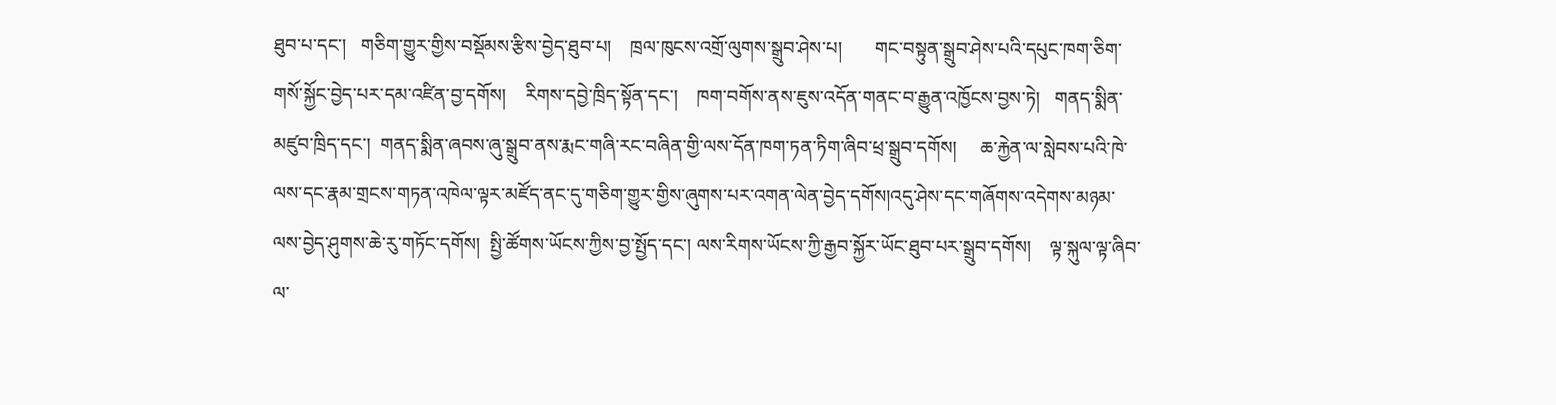ཐུབ་པ་དང་།   གཅིག་གྱུར་གྱིས་བསྡོམས་རྩིས་བྱེད་ཐུབ་པ།    ཁྲལ་ཁུངས་འགྲོ་ལུགས་སྒྲུབ་ཤེས་པ།       གང་བསྟུན་སྒྲུབ་ཤེས་པའི་དཔུང་ཁག་ཅིག་གསོ་སྐྱོང་བྱེད་པར་དམ་འཛིན་བྱ་དགོས།    རིགས་དབྱེ་ཁྲིད་སྟོན་དང་།    ཁག་བགོས་ནས་ཇུས་འདོན་གནང་བ་རྒྱུན་འཁྱོངས་བྱས་ཏེ།   གནད་སྨིན་མཛུབ་ཁྲིད་དང་།  གནད་སྨིན་ཞབས་ཞུ་སྒྲུབ་ནས་རྨང་གཞི་རང་བཞིན་གྱི་ལས་དོན་ཁག་ཏན་ཏིག་ཞིབ་ཕྲ་སྒྲུབ་དགོས།     ཆ་རྐྱེན་ལ་སླེབས་པའི་ཁེ་ལས་དང་རྣམ་གྲངས་གཏན་འཁེལ་ལྟར་མཛོད་ནང་དུ་གཅིག་གྱུར་གྱིས་ཞུགས་པར་འགན་ལེན་བྱེད་དགོས།འདུ་ཤེས་དང་གཞོགས་འདེགས་མཉམ་ལས་བྱེད་ཤུགས་ཆེ་རུ་གཏོང་དགོས།  སྤྱི་ཚོགས་ཡོངས་ཀྱིས་བྱ་སྤྱོད་དང་། ལས་རིགས་ཡོངས་ཀྱི་རྒྱབ་སྐྱོར་ཡོང་ཐུབ་པར་སྒྲུབ་དགོས།    ལྟ་སྐུལ་ལྟ་ཞིབ་ལ་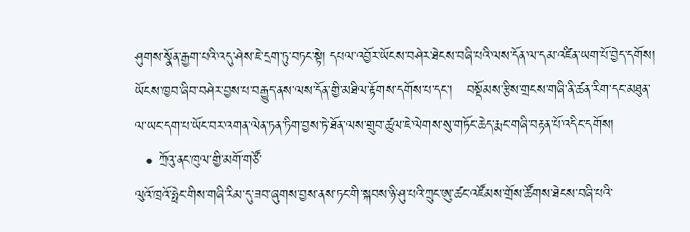ཤུགས་སྣོན་རྒྱག་པའི་འདུ་ཤེས་ཇེ་དྲག་ཏུ་བཏང་སྟེ། དཔལ་འབྱོར་ཡོངས་བཤེར་ཐེངས་བཞི་པའི་ལས་དོན་ལ་དམ་འཛིན་ཡག་པོ་བྱེད་དགོས།        ཡོངས་ཁྱབ་ཞིབ་བཤེར་བྱས་པ་བརྒྱུད་ནས་ལས་དོན་གྱི་མཐིལ་རྟོགས་དགོས་པ་དང་།   བསྡོམས་རྩིས་གྲངས་གཞི་ནི་ཚན་རིག་དང་མཐུན་ལ་ཡང་དག་པ་ཡོང་བར་འགན་ལེན་ཏན་ཏིག་བྱས་ཏེ་ཐོན་ལས་གྲུབ་ཚུལ་ཇེ་ལེགས་སུ་གཏོང་ཆེད་རྨང་གཞི་བརྟན་པོ་འདིང་དགོས།
  • ཀྲོའུ་ནང་ཁུལ་གྱི་མགོ་གཙོ་
ལུའོ་ཁྲའོ་ཧྥེང་གིས་གཞི་རིམ་དུ་ཟབ་ཞུགས་བྱས་ནས་ཏང་གི་སྐབས་ཉི་ཤུ་པའི་ཀྲུང་ཨུ་ཚང་འཛོམས་གྲོས་ཚོགས་ཐེངས་བཞི་པའི་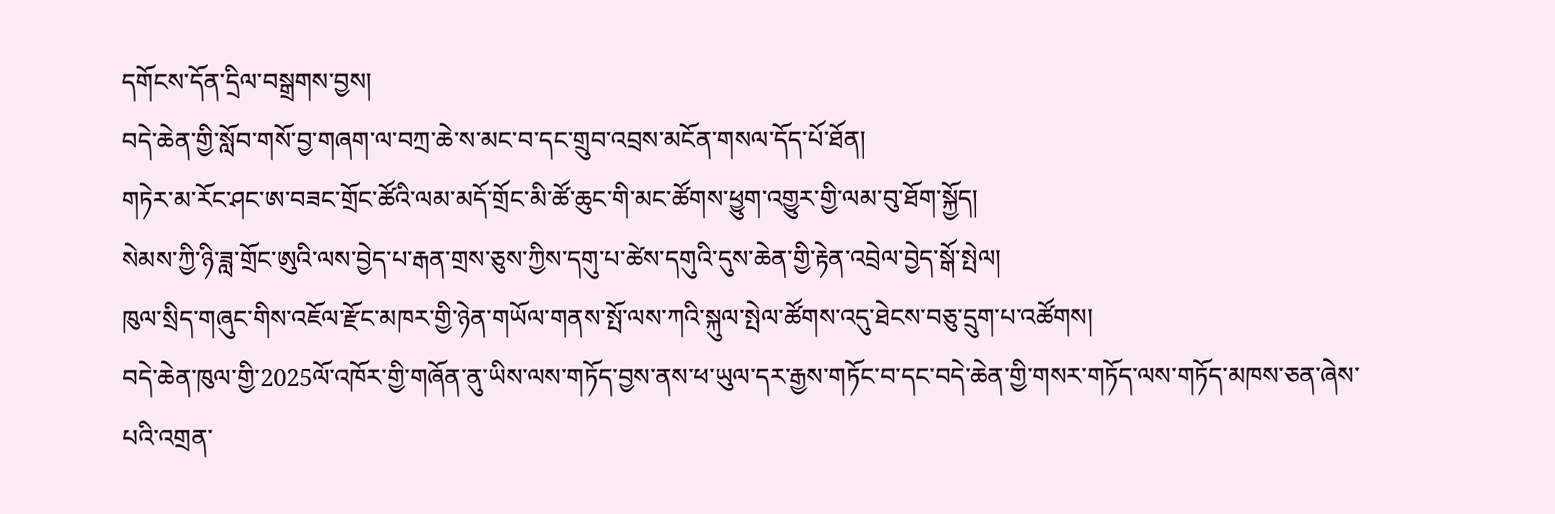དགོངས་དོན་དྲིལ་བསྒྲགས་བྱས།
བདེ་ཆེན་གྱི་སློབ་གསོ་བྱ་གཞག་ལ་བཀྲ་ཆེ་ས་མང་བ་དང་གྲུབ་འབྲས་མངོན་གསལ་དོད་པོ་ཐོན།
གཏེར་མ་རོང་ཤང་ཨ་བཟང་གྲོང་ཚོའི་ལམ་མདོ་གྲོང་མི་ཚོ་ཆུང་གི་མང་ཚོགས་ཕྱུག་འགྱུར་གྱི་ལམ་བུ་ཐོག་སྐྱོད།
སེམས་ཀྱི་ཉི་ཟླ་གྲོང་ཨུའི་ལས་བྱེད་པ་རྒན་གྲས་ཅུས་ཀྱིས་དགུ་པ་ཚེས་དགུའི་དུས་ཆེན་གྱི་རྟེན་འབྲེལ་བྱེད་སྒོ་སྤེལ།
ཁུལ་སྲིད་གཞུང་གིས་འཇོལ་རྫོང་མཁར་གྱི་ཉེན་གཡོལ་གནས་སྤོ་ལས་ཀའི་སྐུལ་སྤེལ་ཚོགས་འདུ་ཐེངས་བཅུ་དྲུག་པ་འཚོགས།
བདེ་ཆེན་ཁུལ་གྱི་2025ལོ་འཁོར་གྱི་གཞོན་ནུ་ཡིས་ལས་གཏོད་བྱས་ནས་ཕ་ཡུལ་དར་རྒྱས་གཏོང་བ་དང་བདེ་ཆེན་གྱི་གསར་གཏོད་ལས་གཏོད་མཁས་ཅན་ཞེས་པའི་འགྲན་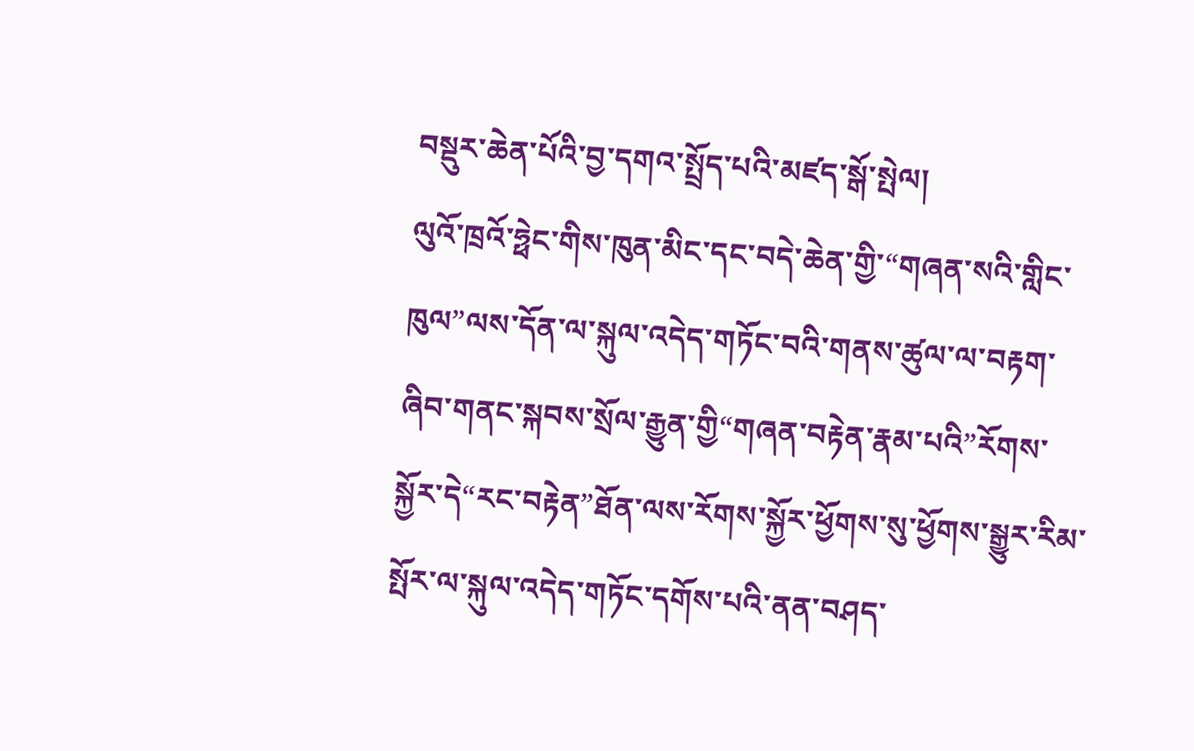བསྡུར་ཆེན་པོའི་བྱ་དགའ་སྤྲོད་པའི་མཛད་སྒོ་སྤེལ།
ལུའོ་ཁྲའོ་ཧྥེང་གིས་ཁུན་མིང་དང་བདེ་ཆེན་གྱི་“གཞན་སའི་གླིང་ཁུལ”ལས་དོན་ལ་སྐུལ་འདེད་གཏོང་བའི་གནས་ཚུལ་ལ་བརྟག་ཞིབ་གནང་སྐབས་སྲོལ་རྒྱུན་གྱི“གཞན་བརྟེན་རྣམ་པའི”རོགས་སྐྱོར་དེ“རང་བརྟེན”ཐོན་ལས་རོགས་སྐྱོར་ཕྱོགས་སུ་ཕྱོགས་སྒྱུར་རིམ་སྤོར་ལ་སྐུལ་འདེད་གཏོང་དགོས་པའི་ནན་བཤད་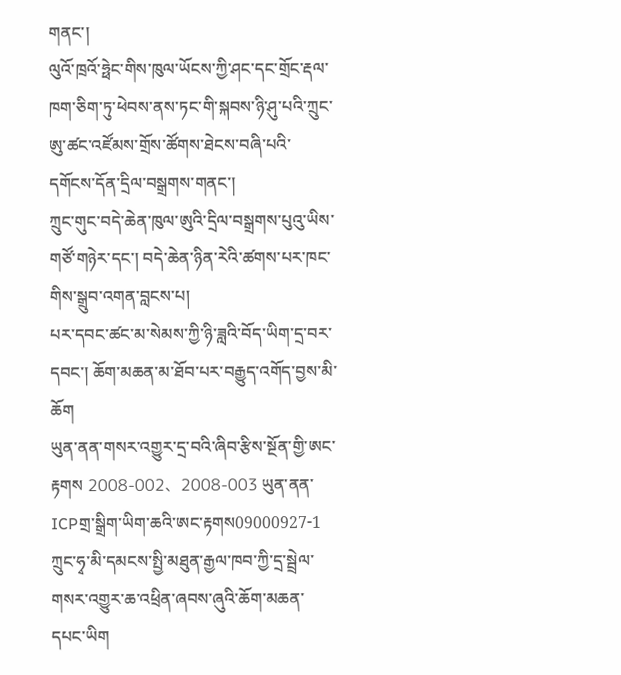གནང་།
ལུའོ་ཁྲའོ་ཧྥེང་གིས་ཁུལ་ཡོངས་ཀྱི་ཤང་དང་གྲོང་རྡལ་ཁག་ཅིག་ཏུ་ཕེབས་ནས་ཏང་གི་སྐབས་ཉི་ཤུ་པའི་ཀྲུང་ཨུ་ཚང་འཛོམས་གྲོས་ཚོགས་ཐེངས་བཞི་པའི་དགོངས་དོན་དྲིལ་བསྒྲགས་གནང་།
ཀྲུང་གུང་བདེ་ཆེན་ཁུལ་ཨུའི་དྲིལ་བསྒྲགས་པུའུ་ཡིས་གཙོ་གཉེར་དང་། བདེ་ཆེན་ཉིན་རེའི་ཚགས་པར་ཁང་གིས་སྒྲུབ་འགན་བླངས་པ།
པར་དབང་ཚང་མ་སེམས་ཀྱི་ཉི་ཟླའི་བོད་ཡིག་དྲ་བར་དབང་། ཆོག་མཆན་མ་ཐོབ་པར་བརྒྱུད་འགོད་བྱས་མི་ཆོག
ཡུན་ནན་གསར་འགྱུར་དྲ་བའི་ཞིབ་རྩིས་སྔོན་གྱི་ཨང་རྟགས 2008-002、2008-003 ཡུན་ནན་ICPགྲ་སྒྲིག་ཡིག་ཆའི་ཨང་རྟགས09000927-1
ཀྲུང་ཧྭ་མི་དམངས་སྤྱི་མཐུན་རྒྱལ་ཁབ་ཀྱི་དྲ་སྦྲེལ་གསར་འགྱུར་ཆ་འཕྲིན་ཞབས་ཞུའི་ཆོག་མཆན་དཔང་ཡིག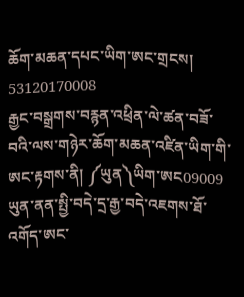ཆོག་མཆན་དཔང་ཡིག་ཨང་གྲངས། 53120170008
རྒྱང་བསྒྲགས་བརྙན་འཕྲིན་ལེ་ཚན་བཟོ་བའི་ལས་གཉེར་ཆོག་མཆན་འཛིན་ཡིག་གི་ཨང་རྟགས་ནི། ༼ཡུན༽ཡིག་ཨང09009
ཡུན་ནན་སྤྱི་བདེ་དྲ་རྒྱ་བདེ་འཇགས་ཐོ་འགོད་ཨང་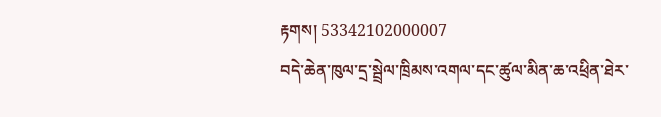རྟགས། 53342102000007
བདེ་ཆེན་ཁུལ་དྲ་སྦྲེལ་ཁྲིམས་འགལ་དང་ཚུལ་མིན་ཆ་འཕྲིན་ཐེར་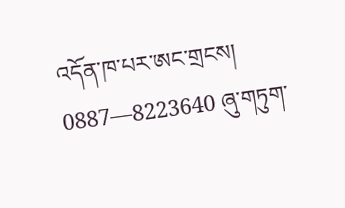འདོན་ཁ་པར་ཨང་གྲངས། 0887—8223640 ཞུ་གཏུག་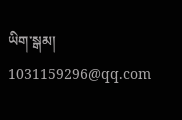ཡིག་སྒམ། 1031159296@qq.com